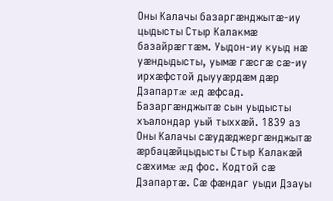Оны Калачы базаргæнджытæ-иу цыдысты Стыр Калакмæ базайрæгтæм. Уыдон-иу куыд нæ уæндыдысты, уымæ гæсгæ сæ-иу ирхæфстой дыууæрдæм дæр Дзапартæ æд æфсад. Базаргæнджытæ сын уыдысты хъалондар уый тыххæй. 1839 аз Оны Калачы сæудæджергæнджытæ æрбацæйцыдысты Стыр Калакæй сæхимæ æд фос. Кодтой сæ Дзапартæ. Сæ фæндаг уыди Дзауы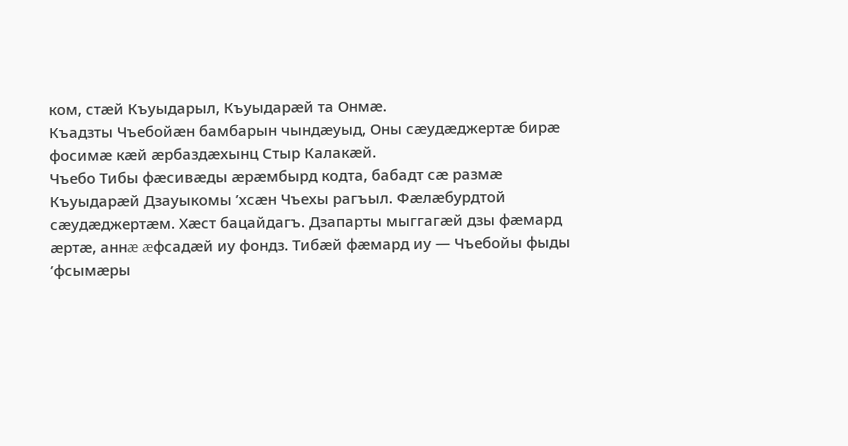ком, стæй Къуыдарыл, Къуыдарæй та Онмæ.
Къадзты Чъебойæн бамбарын чындæуыд, Оны сæудæджертæ бирæ фосимæ кæй æрбаздæхынц Стыр Калакæй.
Чъебо Тибы фæсивæды æрæмбырд кодта, бабадт сæ размæ Къуыдарæй Дзауыкомы ’хсæн Чъехы рагъыл. Фæлæбурдтой сæудæджертæм. Хæст бацайдагъ. Дзапарты мыггагæй дзы фæмард æртæ, аннæ æфсадæй иу фондз. Тибæй фæмард иу — Чъебойы фыды ’фсымæры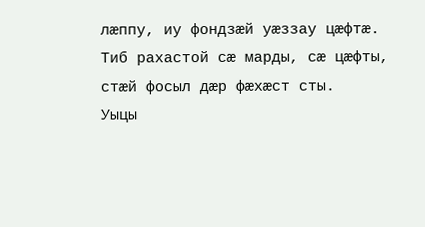лæппу, иу фондзæй уæззау цæфтæ.
Тиб рахастой сæ марды, сæ цæфты, стæй фосыл дæр фæхæст сты.
Уыцы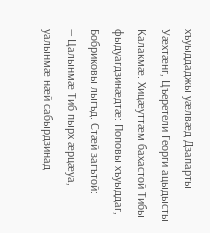хъуыддаджы уæлвæд Дзапарты Уæхтæнг, Цъеретели Георги ацыдысты Калакмæ. Хицæуттæм бахастой Тибы фыдуагдзинæдтæ: Поповы хъуыддаг, Бобриковы лыгъд. Стæй загътой:
— Цалынмæ Тиб пырх æрцæуа, уалынмæ нæй сабырдзинад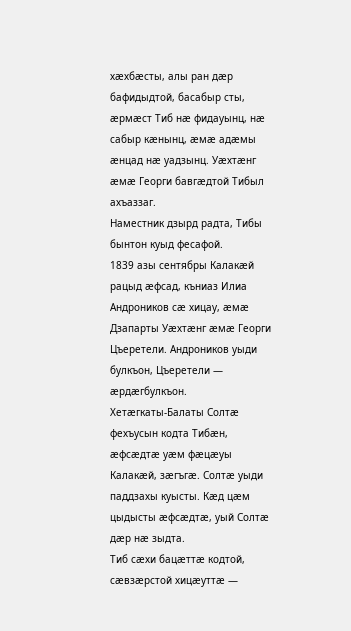хæхбæсты, алы ран дæр бафидыдтой, басабыр сты, æрмæст Тиб нæ фидауынц, нæ сабыр кæнынц, æмæ адæмы æнцад нæ уадзынц. Уæхтæнг æмæ Георги бавгæдтой Тибыл ахъаззаг.
Наместник дзырд радта, Тибы бынтон куыд фесафой.
1839 азы сентябры Калакæй рацыд æфсад, къниаз Илиа Андроников сæ хицау, æмæ Дзапарты Уæхтæнг æмæ Георги Цъеретели. Андроников уыди булкъон, Цъеретели — æрдæгбулкъон.
Хетæгкаты-Балаты Солтæ фехъусын кодта Тибæн, æфсæдтæ уæм фæцæуы Калакæй, зæгъгæ. Солтæ уыди паддзахы куысты. Кæд цæм цыдысты æфсæдтæ, уый Солтæ дæр нæ зыдта.
Тиб сæхи бацæттæ кодтой, сæвзæрстой хицæуттæ —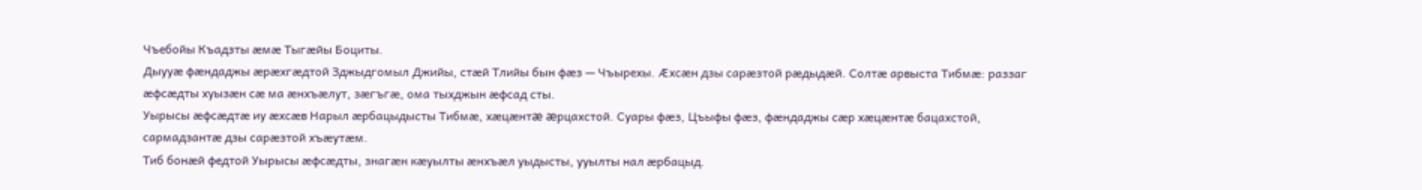Чъебойы Къадзты æмæ Тыгæйы Боциты.
Дыууæ фæндаджы æрæхгæдтой Зджыдгомыл Джийы, стæй Тлийы бын фæз — Чъырехы. Æхсæн дзы сарæзтой рæдыдæй. Солтæ арвыста Тибмæ: раззаг æфсæдты хуызæн сæ ма æнхъæлут, зæгъгæ, ома тыхджын æфсад сты.
Уырысы æфсæдтæ иу æхсæв Нарыл æрбацыдысты Тибмæ, хæцæнтæ æрцахстой. Суары фæз, Цъыфы фæз, фæндаджы сæр хæцæнтæ бацахстой, сармадзантæ дзы сарæзтой хъæутæм.
Тиб бонæй федтой Уырысы æфсæдты, знагæн кæуылты æнхъæл уыдысты, ууылты нал æрбацыд.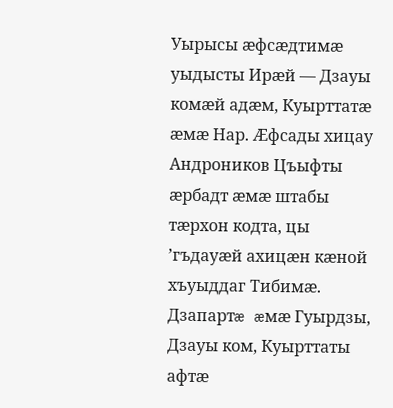Уырысы æфсæдтимæ уыдысты Ирæй — Дзауы комæй адæм, Куырттатæ æмæ Нар. Æфсады хицау Андроников Цъыфты æрбадт æмæ штабы тæрхон кодта, цы ’гъдауæй ахицæн кæной хъуыддаг Тибимæ. Дзапартæ æмæ Гуырдзы, Дзауы ком, Куырттаты афтæ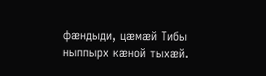фæндыди, цæмæй Тибы ныппырх кæной тыхæй.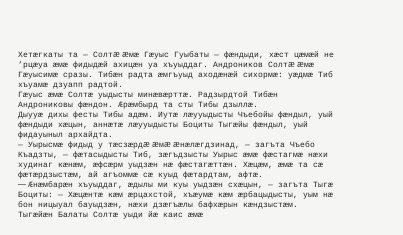Хетæгкаты та — Солтæ æмæ Гæуыс Гуыбаты — фæндыди, хæст цæмæй не ’рцæуа æмæ фидыдæй ахицæн уа хъуыддаг. Андроников Солтæ æмæ Гæуысимæ сразы. Тибæн радта æмгъуыд аходæнæй сихормæ: уæдмæ Тиб хъуамæ дзуапп радтой.
Гæуыс æмæ Солтæ уыдысты минæвæрттæ. Радзырдтой Тибæн Андрониковы фæндон. Æрæмбырд та сты Тибы дзыллæ.
Дыууæ дихы фесты Тибы адæм. Иутæ лæууыдысты Чъебойы фæндыл, уый фæндыди хæцын, аннæтæ лæууыдысты Боциты Тыгæйы фæндыл, уый фидауыныл архайдта.
— Уырысмæ фидыд у тæсзæрдæ æмæ æнæлæгдзинад, — загъта Чъебо Къадзты, — фæтасыдысты Тиб, зæгъдзысты Уырыс æмæ фæстагмæ нæхи худинаг кæнæм, æфсæрм уыдзæн нæ фæстагæттæн. Хæцæм, æмæ та сæ фæтæрдзыстæм, ай агъоммæ сæ куыд фæтардтам, афтæ.
— Æнæмбарæн хъуыддаг, æдылы ми куы уыдзæн схæцын, — загъта Тыгæ Боциты: — Хæцæнтæ кæм æрцахстой, хъæумæ кæм æрбацыдысты, уым нæ бон ницыуал бауыдзæн, нæхи дзæгъæлы бафхæрын кæндзыстæм.
Тыгæйæн Балаты Солтæ уыди йæ каис æмæ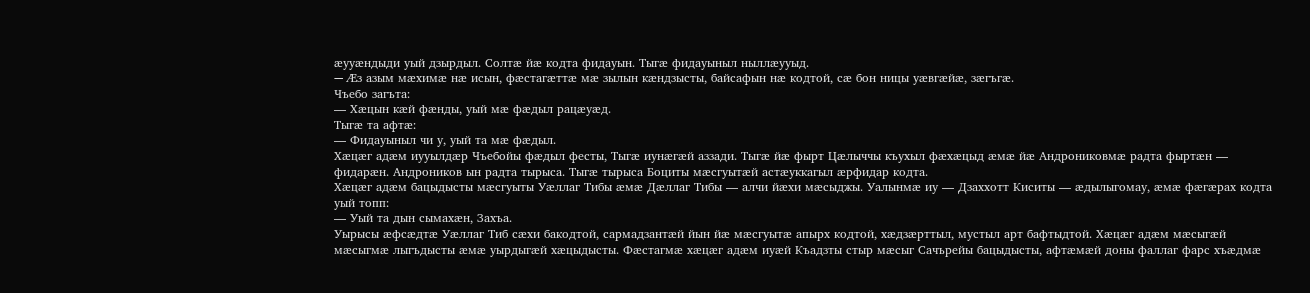æууæндыди уый дзырдыл. Солтæ йæ кодта фидауын. Тыгæ фидауыныл ныллæууыд.
— Æз азым мæхимæ нæ исын, фæстагæттæ мæ зылын кæндзысты, байсафын нæ кодтой, сæ бон ницы уæвгæйæ, зæгъгæ.
Чъебо загъта:
— Хæцын кæй фæнды, уый мæ фæдыл рацæуæд.
Тыгæ та афтæ:
— Фидауыныл чи у, уый та мæ фæдыл.
Хæцæг адæм иууылдæр Чъебойы фæдыл фесты, Тыгæ иунæгæй аззади. Тыгæ йæ фырт Цæлыччы къухыл фæхæцыд æмæ йæ Андрониковмæ радта фыртæн — фидарæн. Андроников ын радта тырыса. Тыгæ тырыса Боциты мæсгуытæй астæуккагыл æрфидар кодта.
Хæцæг адæм бацыдысты мæсгуыты Уæллаг Тибы æмæ Дæллаг Тибы — алчи йæхи мæсыджы. Уалынмæ иу — Дзаххотт Киситы — æдылыгомау, æмæ фæгæрах кодта уый топп:
— Уый та дын сымахæн, Захъа.
Уырысы æфсæдтæ Уæллаг Тиб сæхи бакодтой, сармадзантæй йын йæ мæсгуытæ апырх кодтой, хæдзæрттыл, мустыл арт бафтыдтой. Хæцæг адæм мæсыгæй мæсыгмæ лыгъдысты æмæ уырдыгæй хæцыдысты. Фæстагмæ хæцæг адæм иуæй Къадзты стыр мæсыг Сачърейы бацыдысты, афтæмæй доны фаллаг фарс хъæдмæ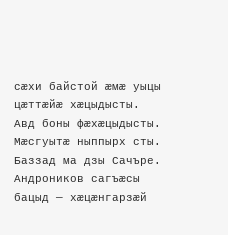сæхи байстой æмæ уыцы цæттæйæ хæцыдысты.
Авд боны фæхæцыдысты. Мæсгуытæ ныппырх сты. Баззад ма дзы Сачъре.
Андроников сагъæсы бацыд — хæцæнгарзæй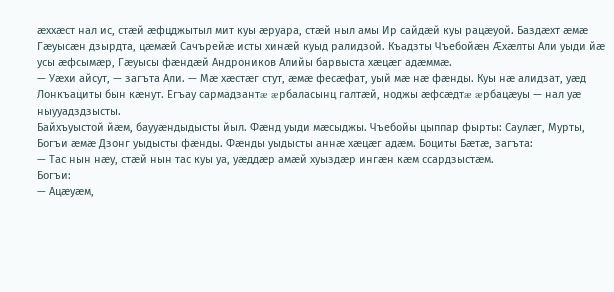æххæст нал ис, стæй æфцджытыл мит куы æруара, стæй ныл амы Ир сайдæй куы рацæуой. Баздæхт æмæ Гæуысæн дзырдта, цæмæй Сачърейæ исты хинæй куыд ралидзой. Къадзты Чъебойæн Æхæлты Али уыди йæ усы æфсымæр, Гæуысы фæндæй Андроников Алийы барвыста хæцæг адæммæ.
— Уæхи айсут, — загъта Али. — Мæ хæстæг стут, æмæ фесæфат, уый мæ нæ фæнды. Куы нæ алидзат, уæд Лонкъациты бын кæнут. Егъау сармадзантæ æрбаласынц галтæй, ноджы æфсæдтæ æрбацæуы — нал уæ ныууадздзысты.
Байхъуыстой йæм, баууæндыдысты йыл. Фæнд уыди мæсыджы. Чъебойы цыппар фырты: Саулæг, Мурты, Богъи æмæ Дзонг уыдысты фæнды. Фæнды уыдысты аннæ хæцæг адæм. Боциты Бæтæ, загъта:
— Тас нын нæу, стæй нын тас куы уа, уæддæр амæй хуыздæр ингæн кæм ссардзыстæм.
Богъи:
— Ацæуæм,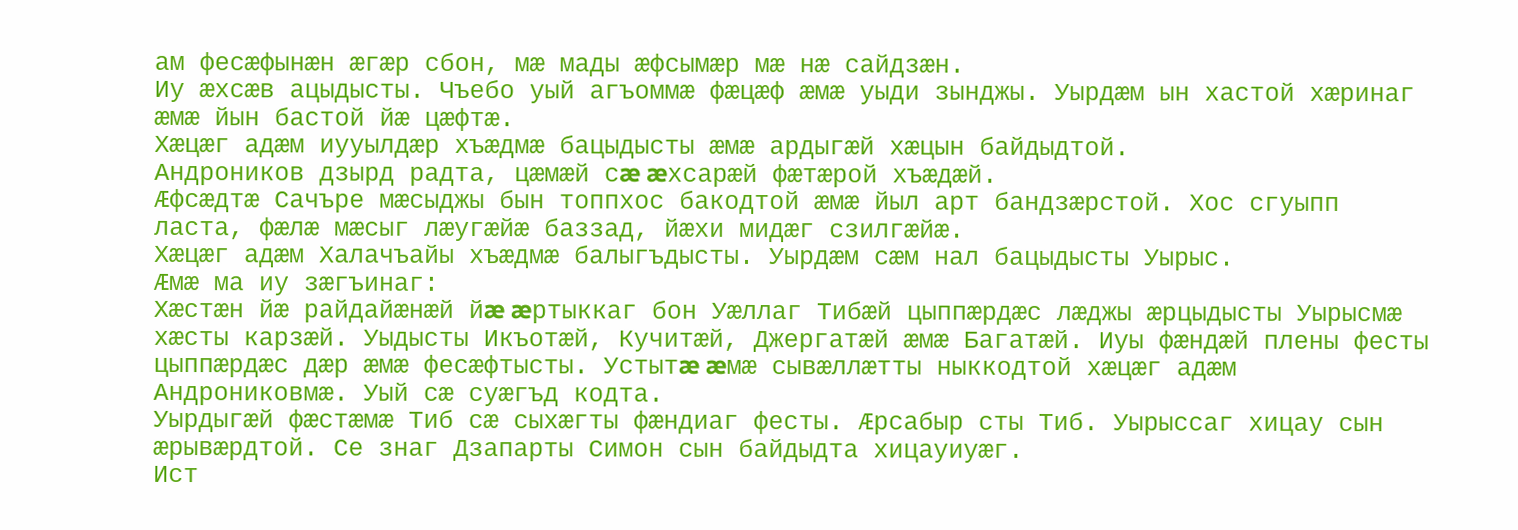ам фесæфынæн æгæр сбон, мæ мады æфсымæр мæ нæ сайдзæн.
Иу æхсæв ацыдысты. Чъебо уый агъоммæ фæцæф æмæ уыди зынджы. Уырдæм ын хастой хæринаг æмæ йын бастой йæ цæфтæ.
Хæцæг адæм иууылдæр хъæдмæ бацыдысты æмæ ардыгæй хæцын байдыдтой.
Андроников дзырд радта, цæмæй сæ æхсарæй фæтæрой хъæдæй.
Æфсæдтæ Сачъре мæсыджы бын топпхос бакодтой æмæ йыл арт бандзæрстой. Хос сгуыпп ласта, фæлæ мæсыг лæугæйæ баззад, йæхи мидæг сзилгæйæ.
Хæцæг адæм Халачъайы хъæдмæ балыгъдысты. Уырдæм сæм нал бацыдысты Уырыс.
Æмæ ма иу зæгъинаг:
Хæстæн йæ райдайæнæй йæ æртыккаг бон Уæллаг Тибæй цыппæрдæс лæджы æрцыдысты Уырысмæ хæсты карзæй. Уыдысты Икъотæй, Кучитæй, Джергатæй æмæ Багатæй. Иуы фæндæй плены фесты цыппæрдæс дæр æмæ фесæфтысты. Устытæ æмæ сывæллæтты ныккодтой хæцæг адæм Андрониковмæ. Уый сæ суæгъд кодта.
Уырдыгæй фæстæмæ Тиб сæ сыхæгты фæндиаг фесты. Æрсабыр сты Тиб. Уырыссаг хицау сын æрывæрдтой. Се знаг Дзапарты Симон сын байдыдта хицауиуæг.
Ист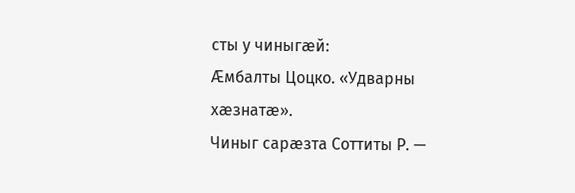сты у чиныгæй:
Æмбалты Цоцко. «Удварны хæзнатæ».
Чиныг сарæзта Соттиты Р. —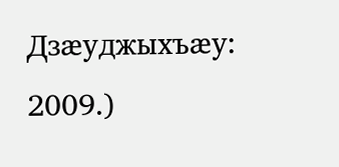Дзæуджыхъæу: 2009.)